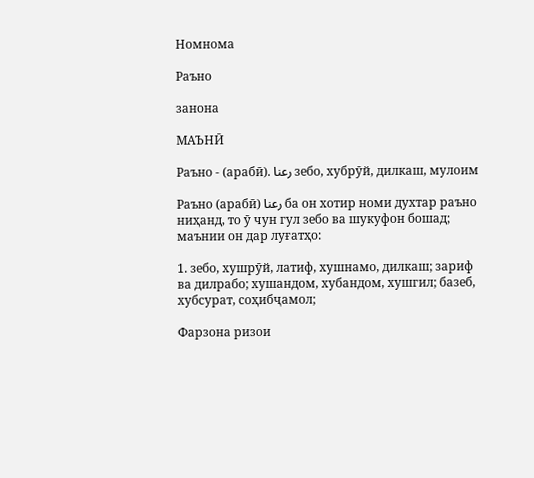Номнома

Раъно

занона

МАЪНӢ

Раъно - (арабӣ). رعنا зебо, хубрӯй, дилкаш, мулоим

Раъно (арабӣ) رعنا ба он хотир номи духтар раъно ниҳанд, то ӯ чун гул зебо ва шукуфон бошад; маънии он дар луғатҳо:

1. зебо, хушрӯй, латиф, хушнамо, дилкаш; зариф ва дилрабо; хушандом, хубандом, хушгил; базеб, хубсурат, соҳибҷамол;

Фарзона ризои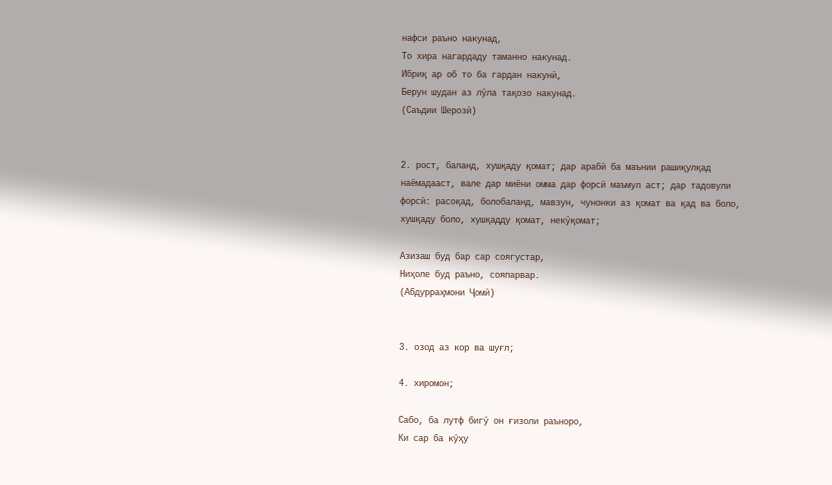нафси раъно накунад,
То хира нагардаду таманно накунад.
Ибриқ ар об то ба гардан накунӣ,
Берун шудан аз лӯла тақозо накунад.
(Саъдии Шерозӣ)


2. рост, баланд, хушқаду қомат; дар арабӣ ба маънии рашиқулқад наёмадааст, вале дар миёни омма дар форсӣ маъмул аст; дар тадовули форсӣ: расоқад, болобаланд, мавзун, чунонки аз қомат ва қад ва боло, хушқаду боло, хушқадду қомат, некӯқомат;

Азизаш буд бар сар соягустар,
Ниҳоле буд раъно, сояпарвар.
(Абдурраҳмони Ҷомӣ)


3. озод аз кор ва шуғл;

4. хиромон;

Сабо, ба лутф бигӯ он ғизоли раъноро,
Ки сар ба кӯҳу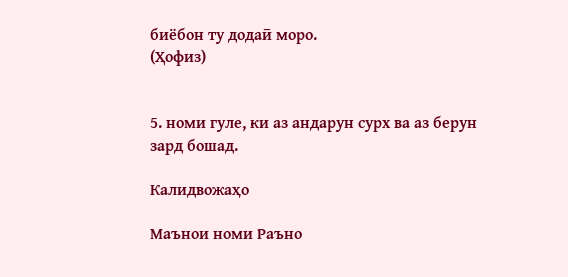биёбон ту додаӣ моро.
(Ҳофиз)


5. номи гуле, ки аз андарун сурх ва аз берун зард бошад.

Калидвожаҳо

Маънои номи Раъно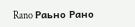Rano Раьно Рано